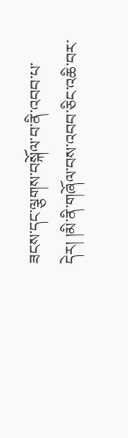ཟངས་དང་ལྕགས་བསྐོལ་བ་ནི་འབབ་པ་དེར། །མི་ནི་གཞོལ་བས་འབབ་ཅིང་འཆི་བར་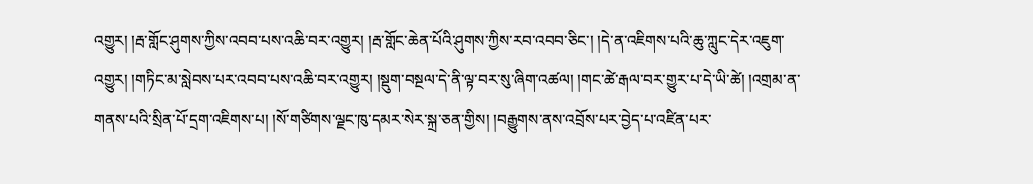འགྱུར། །རྦ་གློང་ཤུགས་ཀྱིས་འབབ་པས་འཆི་བར་འགྱུར། །རྦ་གློང་ཆེན་པོའི་ཤུགས་ཀྱིས་རབ་འབབ་ཅིང་། །དེ་ན་འཇིགས་པའི་ཆུ་ཀླུང་དེར་འཇུག་འགྱུར། །གཏིང་མ་སླེབས་པར་འབབ་པས་འཆི་བར་འགྱུར། །སྡུག་བསྔལ་དེ་ནི་ལྟ་བར་སུ་ཞིག་འཚལ། །གང་ཚེ་རྒལ་བར་གྱུར་པ་དེ་ཡི་ཚེ། །འགྲམ་ན་གནས་པའི་སྲིན་པོ་དྲག་འཇིགས་པ། །སོ་གཙིགས་ལྗང་ཁུ་དམར་སེར་སྐྲ་ཅན་གྱིས། །བརྒྱུགས་ནས་འབྲོས་པར་བྱེད་པ་འཛིན་པར་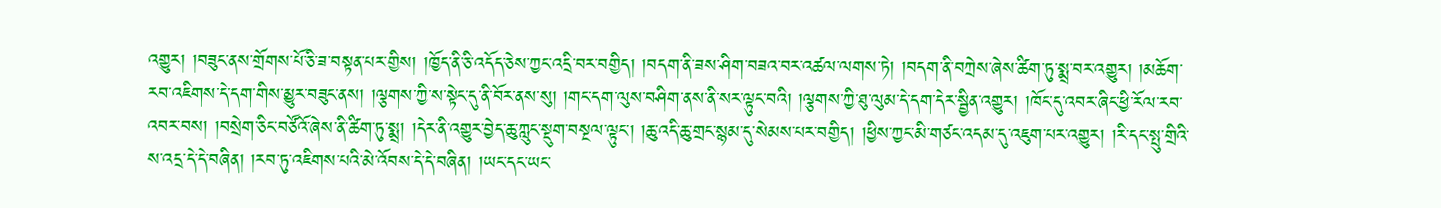འགྱུར། །བཟུང་ནས་གྲོགས་པོ་ཅི་ཟ་བསྟན་པར་གྱིས། །ཁྱོད་ནི་ཅི་འདོད་ཅེས་ཀྱང་འདྲི་བར་བགྱིད། །བདག་ནི་ཟས་ཤིག་བཟའ་བར་འཚལ་ལགས་ཏེ། །བདག་ནི་བཀྲེས་ཞེས་ཚིག་ཏུ་སྨྲ་བར་འགྱུར། །མཆོག་རབ་འཇིགས་དེ་དག་གིས་མྱུར་བཟུང་ནས། །ལྕགས་ཀྱི་ས་སྟེང་དུ་ནི་བོར་ནས་སུ། །གང་དག་ལུས་བཤིག་ནས་ནི་སར་ལྟུང་བའི། །ལྕགས་ཀྱི་ཐུ་ལུམ་དེ་དག་དེར་སྦྱིན་འགྱུར། །ཁོང་དུ་འབར་ཞིང་ཕྱི་རོལ་རབ་འབར་བས། །བསྲེག་ཅིང་བཙོའོ་ཞེས་ནི་ཚིག་ཏུ་སྨྲ། །དེར་ནི་འགྱུར་བྱེད་ཆུ་ཀླུང་སྡུག་བསྔལ་ལྟུང་། །ཆུ་འདི་ཆུ་གྲང་སྙམ་དུ་སེམས་པར་བགྱིད། །ཕྱིས་ཀྱང་མི་གཙང་འདམ་དུ་འཇུག་པར་འགྱུར། །རི་དང་སྤུ་གྲིའི་ས་འདྲ་དེ་དེ་བཞིན། །རབ་ཏུ་འཇིགས་པའི་མེ་འོབས་དེ་དེ་བཞིན། །ཡང་དང་ཡང་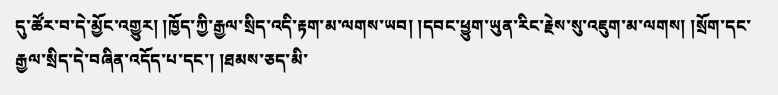དུ་ཚོར་བ་དེ་མྱོང་འགྱུར། །ཁྱོད་ཀྱི་རྒྱལ་སྲིད་འདི་རྟག་མ་ལགས་ཡབ། །དབང་ཕྱུག་ཡུན་རིང་རྗེས་སུ་འཇུག་མ་ལགས། །སྲོག་དང་རྒྱལ་སྲིད་དེ་བཞིན་འདོད་པ་དང་། །ཐམས་ཅད་མི་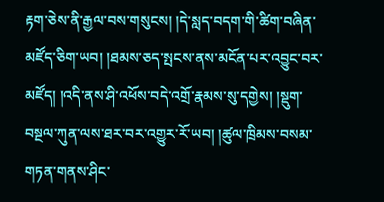རྟག་ཅེས་ནི་རྒྱལ་བས་གསུངས། །དེ་སླད་བདག་གི་ཚིག་བཞིན་མཛོད་ཅིག་ཡབ། །ཐམས་ཅད་སྤངས་ནས་མངོན་པར་འབྱུང་བར་མཛོད། །འདི་ནས་ཤི་འཕོས་བདེ་འགྲོ་རྣམས་སུ་དགྱེས། །སྡུག་བསྔལ་ཀུན་ལས་ཐར་བར་འགྱུར་རོ་ཡབ། །ཚུལ་ཁྲིམས་བསམ་གཏན་གནས་ཤིང་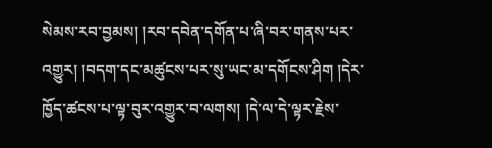སེམས་རབ་བྱམས། །རབ་དབེན་དགོན་པ་ཞི་བར་གནས་པར་འགྱུར། །བདག་དང་མཚུངས་པར་སུ་ཡང་མ་དགོངས་ཤིག །དེར་ཁྱོད་ཚངས་པ་ལྟ་བུར་འགྱུར་བ་ལགས། །དེ་ལ་དེ་ལྟར་རྗེས་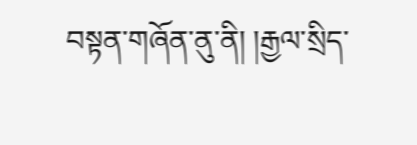བསྟན་གཞོན་ནུ་ནི། །རྒྱལ་སྲིད་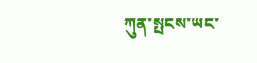ཀུན་སྤངས་ཡང་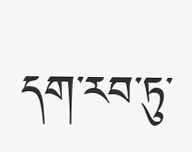དག་རབ་ཏུ་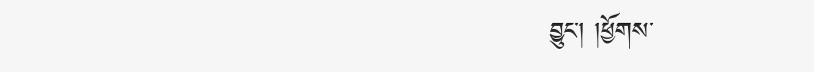བྱུང་། །ཕྱོགས་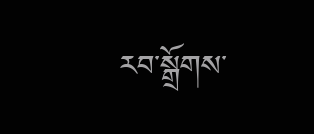རབ་སྒྲོགས་